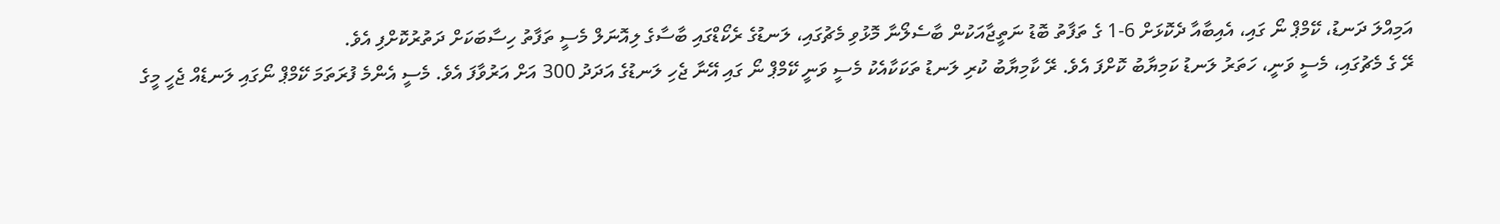އަމިއްލަ ދަނޑު، ކޭމްޕް ނޯ ގައި، އެއިބާއާ ދެކޮޅަށް 6-1 ގެ ތަފާތު ބޮޑު ނަތީޖާއަކުން ބާސެލޯނާ މޮޅުވި މެޗުގައި، ލަނޑުގެ ރެކޯޑްގައި ބާސާގެ ލިއޮނަލް މެސީ ތަފާތު ހިސާބަކަށް ދަތުރުކޮށްފި އެވެ.
ރޭ ގެ މެޗުގައި، މެސީ ވަނީ، ހަތަރު ލަނޑު ކަމިޔާބު ކޮށްފަ އެވެ. ރޭ ކާމިޔާބު ކުރި ލަނޑު ތަކަކާއެކު މެސީ ވަނީ ކޭމްޕް ނޯ ގައި އޭނާ ޖެހި ލަނޑުގެ އަދަދު 300 އަށް އަރުވާފަ އެވެ. މެސީ އެންމެ ފުރަތަމަ ކޭމްޕް ނޯގައި ލަނޑެއް ޖެހީ މީގެ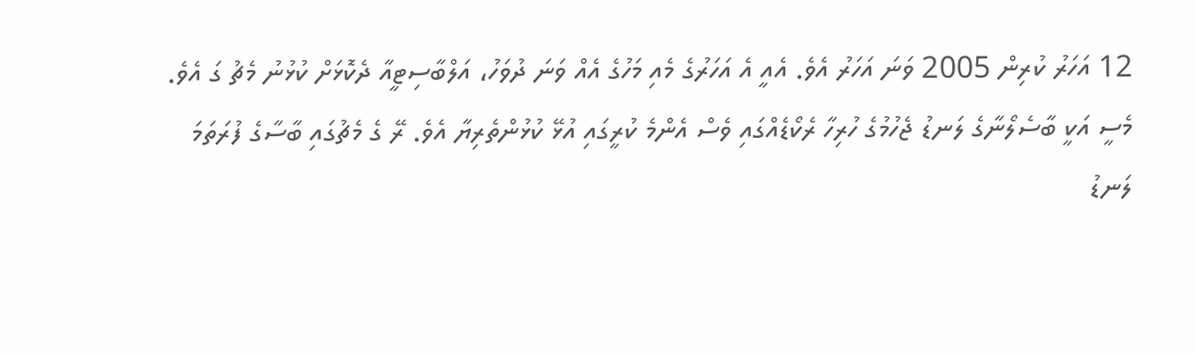12 އަހަރު ކުރިން 2005 ވަނަ އަހަރު އެވެ. އެއީ އެ އަހަރުގެ މެއި މަހުގެ އެއް ވަނަ ދުވަހު، އަލްބާސިޓީއާ ދެކޮޅަށް ކުޅުނު މެޗު ގަ އެވެ.
މެސީ އަކީ ބާސެލޯނާގެ ލަނޑު ޖެހުމުގެ ހުރިހާ ރެކޯޑެއްގައި ވެސް އެންމެ ކުރީގައި އުޅޭ ކުޅުންތެރިޔާ އެވެ. ރޭ ގެ މެޗުގައި ބާސާގެ ފުރަތަމަ ލަނޑު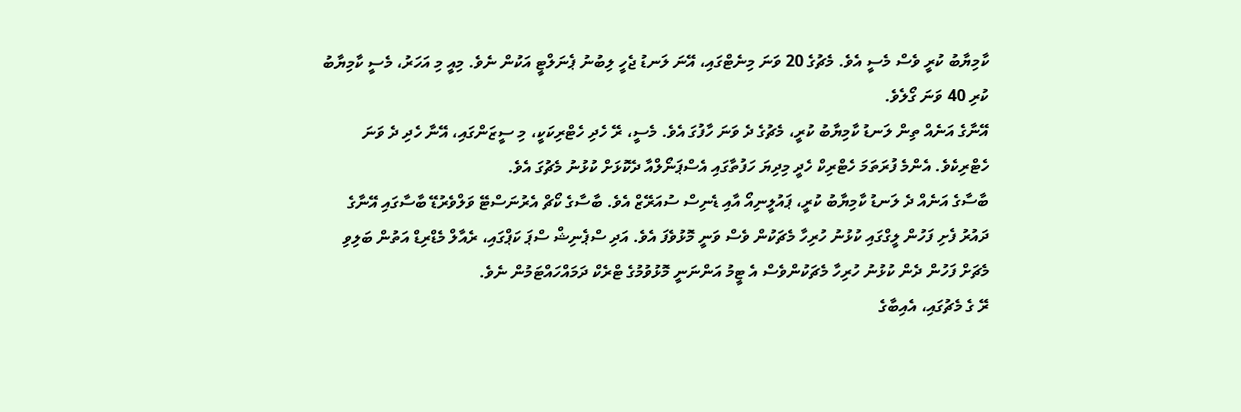ކާމިޔާބު ކުރީ ވެސް މެސީ އެވެ. މެޗުގެ 20 ވަނަ މިނެޓްގައި، އޭނަ ލަނޑު ޖެހީ ލިބުނު ޕެނަލްޓީ އަކުން ނެވެ. މިއީ މި އަހަރު، މެސީ ކާމިޔާބު ކުރި 40 ވަނަ ގޯލެވެ.
އޭނާގެ އަނެއް ތިން ލަނޑު ކާމިޔާބު ކުރީ، މެޗުގެ ދެ ވަނަ ހާފުގަ އެވެ. މެސީ، ރޭ ހެދި ހެޓްރިކަކީ، މި ސީޒަންގައި، އޭނާ ހެދި ދެ ވަނަ ހެޓްރިކެވެ. އެންމެ ފުރަތަމަ ހެޓްރިކް ހެދީ މިދިޔަ ހަފުތާގައި އެސްޕަނޯލްއާ ދެކޮޅަށް ކުޅުނު މެޗުގަ އެވެ.
ބާސާގެ އަނެއް ދެ ލަނޑު ކާމިޔާބު ކުރީ، ޕައުލީނިއޯ އާއި ޑެނިސް ސުއަރޭޒް އެވެ. ބާސާގެ ކޯޗް އެރުނަސްޓޭ ވަލްވެރުޑޭ ބާސާގައި އޭނާގެ ދައުރު ފެށި ފަހުން ލީގްގައި ކުޅުނު ހުރިހާ މެޗަކުން ވެސް ވަނީ މޮޅުވެފަ އެވެ. އަދި ސްޕެނިޝް ސްޕަ ކަޕްގައި، ރެއާލް މެޑްރިޑް އަތުން ބަލިވި މެޗަށް ފަހުން ދެން ކުޅުނު ހުރިހާ މެޗަކުންވެސް އެ ޓީމު އަންނަނީ މޮޅުވުމުގެ ޓްރެކް ދަމައްހައްޓަމުން ނެވެ.
ރޭ ގެ މެޗުގައި، އެއިބާގެ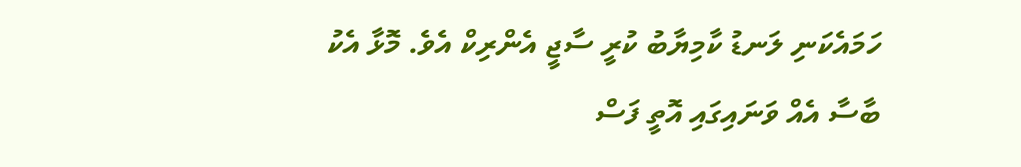ހަމައެކަނި ލަނޑު ކާމިޔާބު ކުރީ ސާޖީ އެންރިކް އެވެ. މޮޅާ އެކު ބާސާ އެއް ވަނައިގައި އޮތީ ފަސް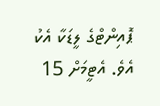ޕޮއިންޓްގެ ލީޑަކާ އެކު އެވެ. އެޓީމަށް 15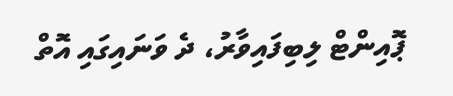ޕޮއިންޓް ލިބިފައިވާރު، ދެ ވަނައިގައި އޮތް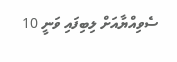ސެވިއްޔާއަށް ލިބިފައި ވަނީ 10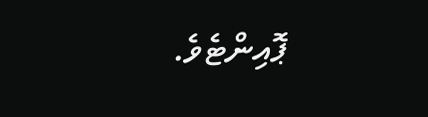ޕޮއިންޓެވެ.